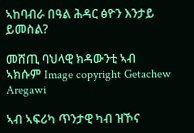ኣከባብራ በዓል ሕዳር ፅዮን እንታይ ይመስል?

መሸጢ ባህላዊ ክዳውንቲ ኣብ ኣክሱም Image copyright Getachew Aregawi

ኣብ ኣፍሪካ ጥንታዊ ካብ ዝኾና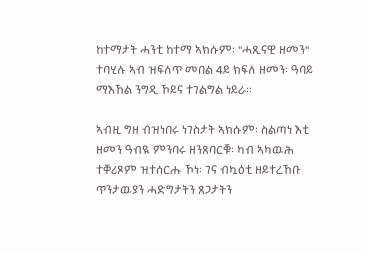ከተማታት ሓንቲ ከተማ ኣክሱም፡ "ሓጺናዊ ዘመን" ተባሂሉ ኣብ ዝፍለጥ መበል 4ይ ክፍለ ዘመን፡ ዓባይ ማእኸል ንግዲ ኾይና ተገልግል ነይራ።

ኣብዚ ግዘ ብዝነበሩ ነገስታት ኣክሱም፡ ስልጣነ እቲ ዘመን ዓብዪ ምንባሩ ዘንጸባርቑ፡ ካብ ኣካዉሕ ተቐሪጾም ዝተሰርሑ ኾነ፡ ገና ብኳዕቲ ዘይተረኸቡ ጥንታዉያን ሓድግታትን ጸጋታትን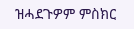ዝሓደጉዎም ምስክር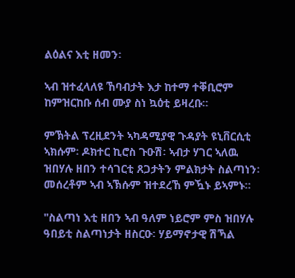ልዕልና እቲ ዘመን፡

ኣብ ዝተፈላለዩ ኸባብታት እታ ከተማ ተቐቢሮም ከምዝርከቡ ሰብ ሙያ ስነ ኳዕቲ ይዛረቡ።

ምኽትል ፕረዚደንት ኣካዳሚያዊ ጉዳያት ዩኒቨርሲቲ ኣክሱም፡ ዶክተር ኪሮስ ጉዑሽ፡ ኣብታ ሃገር ኣለዉ ዝበሃሉ ዘበን ተሳገርቲ ጸጋታትን ምልክታት ስልጣነን፡ መሰረቶም ኣብ ኣኽሱም ዝተደረኸ ምዃኑ ይኣምኑ።

"ስልጣነ እቲ ዘበን ኣብ ዓለም ነይሮም ምስ ዝበሃሉ ዓበይቲ ስልጣነታት ዘስርዑ፡ ሃይማኖታዊ ሽኻል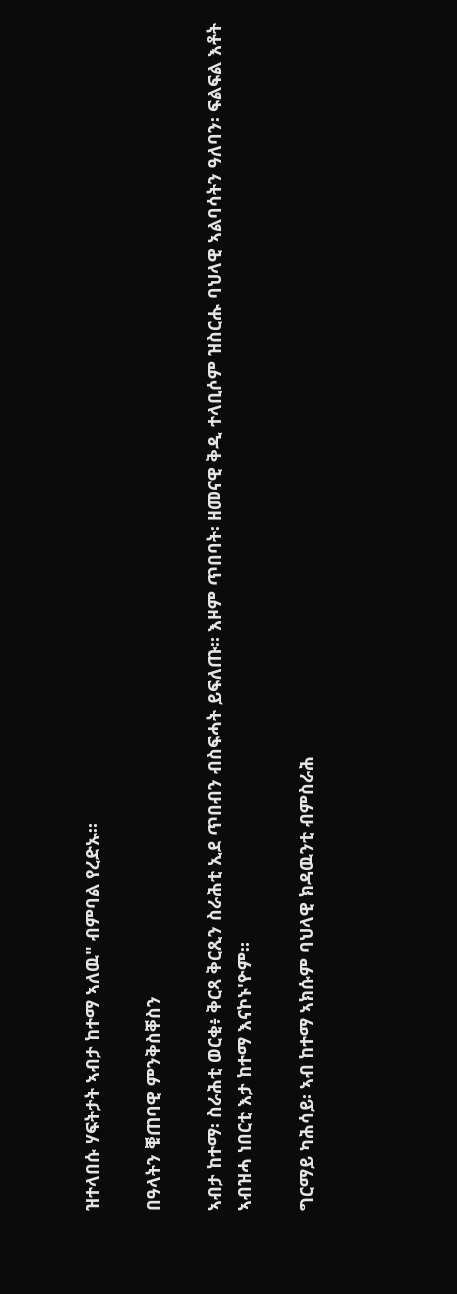ዝተላበሱ ሃፍትታት ኣብታ ከተማ ኣለዉ" ብምባል የረድኡ።

በዓላትን ቑጠባዊ ምንቅስቐስን

ኣብታ ከተማ፡ ስራሕቲ ወርቂ፥ ቅርጻ ቅርጺን ስራሕቲ ኢደ ጥበብን ብስፍሓት ይፍለጡ። እዞም ጥበባት፡ ዘመናዊ ቅዲ ተላቢሶም ዝስርሑ ባህላዊ ኣልባሳትን ዓለባን፡ ፍልፍል እቶት ኣብዝሓ ነበርቲ እታ ከተማ እናኮኑ'ዮም።

ግርማይ ካሕሳይ፡ ኣብ ከተማ ኣክሱም ባህላዊ ክዳዉንቲ ብምስራሕ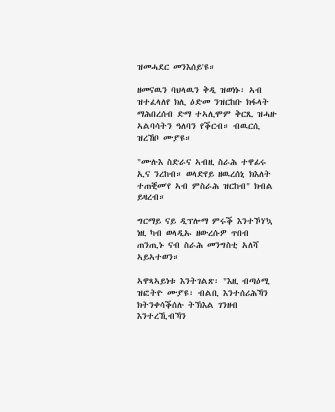ዝመሓደር መንእሰይ'ዩ።

ዘመናዉን ባህላዉን ቅዲ ዝወነኑ፡ ኣብ ዝተፈላለየ ክሊ ዕድመ ንዝርከቡ ክፋላት ማሕበረሰብ ድማ ተኣሊሞም ቅርጺ ዝሓዙ ኣልባሳትን ዓለባን የቕርብ። ብዉርሲ ዝረኸቦ ሙያ'ዩ።

"ሙሉእ ስድራና ኣብዚ ስራሕ ተዋፊሩ ኢና ንረከብ። ወላድየይ ዘዉረሰኒ ክእለት ተጠቒመ'የ ኣብ ምስራሕ ዝርከብ" ክብል ይዛረብ።

ግርማይ ናይ ዲፕሎማ ምሩቕ እንተኾነ'ኳ ነዚ ካብ ወላዲኡ ዘውረሱዎ ጥበብ ጠንጢኑ ናብ ስራሕ መንግስቲ አለሻ ኣይኣተወን።

ኣዋጻኣይነቱ እንትገልጽ፡ "እዚ ብጣዕሚ ዝፎትዮ ሙያ'ዩ፡ ብልቢ እንተሰሪሕኻን ክትንቀሳቕሰሉ ትኽእል ገንዘብ እንተረኺብኻን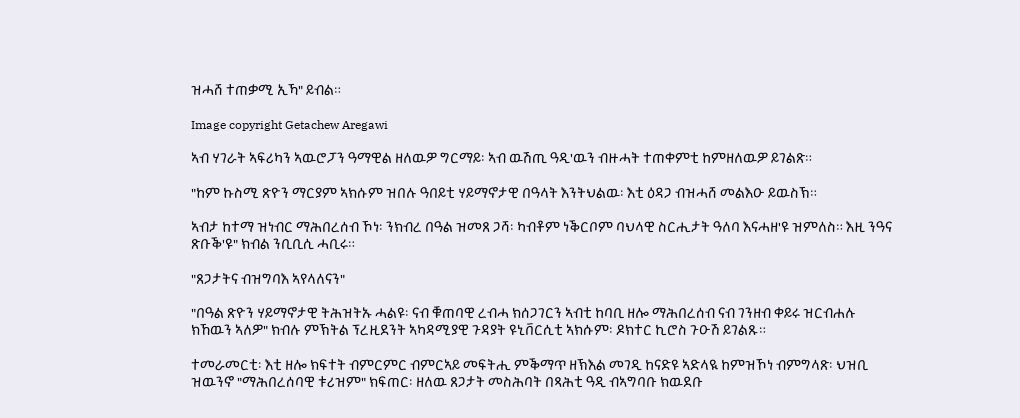ዝሓሸ ተጠቃሚ ኢኻ" ይብል።

Image copyright Getachew Aregawi

ኣብ ሃገራት ኣፍሪካን ኣዉሮፓን ዓማዊል ዘለዉዎ ግርማይ፡ ኣብ ዉሽጢ ዓዲ'ዉን ብዙሓት ተጠቀምቲ ከምዘለዉዎ ይገልጽ።

"ከም ኩስሚ ጽዮን ማርያም ኣክሱም ዝበሉ ዓበይቲ ሃይማኖታዊ በዓላት እንትህልዉ፡ እቲ ዕዳጋ ብዝሓሸ መልእዑ ይዉስኽ።

ኣብታ ከተማ ዝነብር ማሕበረሰብ ኾነ፡ ንክብረ በዓል ዝመጸ ጋሻ፡ ካብቶም ነቕርቦም ባህላዊ ስርሒታት ዓለባ እናሓዘ'ዩ ዝምለስ። እዚ ንዓና ጽቡቕ'ዩ" ክብል ንቢቢሲ ሓቢሩ።

"ጸጋታትና ብዝግባእ ኣየላለናን"

"በዓል ጽዮን ሃይማኖታዊ ትሕዝትኡ ሓልዩ፡ ናብ ቑጠባዊ ረብሓ ክሰጋገርን ኣብቲ ከባቢ ዘሎ ማሕበረሰብ ናብ ገንዘብ ቀይሩ ዝርብሐሉ ክኸዉን ኣለዎ" ክብሉ ምኽትል ፕረዚደንት ኣካዳሚያዊ ጉዳያት ዩኒቨርሲቲ ኣክሱም፡ ዶክተር ኪሮስ ጉዑሽ ይገልጹ።

ተመራመርቲ፡ እቲ ዘሎ ክፍተት ብምርምር ብምርኣይ መፍትሒ ምቕማጥ ዘኽእል መገዲ ከናድዩ ኣድላዪ ከምዝኾነ ብምግላጽ፡ ህዝቢ ዝዉንኖ "ማሕበረሰባዊ ቱሪዝም" ክፍጠር፡ ዘለዉ ጸጋታት መስሕባት በጻሕቲ ዓዲ ብኣግባቡ ክዉደቡ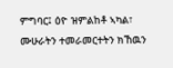ምግባር፤ ዕዮ ዝምልከቶ ኣካል፣ ሙሁራትን ተመራመርተትን ክኸዉን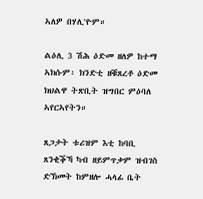ኣለዎ በሃሊ'ዮም።

ልዕሊ 3 ሽሕ ዕድመ ዘለዎ ከተማ ኣክሱም፡ ክንድቲ ዘቑጸረቶ ዕድመ ክህልዋ ትጽቢት ዝግበር ምዕባለ ኣየርኣየትን።

ጸጋታት ቱሪዝም እቲ ከባቢ ጸንቂቕኻ ካብ ዘይምጥቃም ዝብገስ ድኽመት ከምዘሎ ሓላፊ ቤት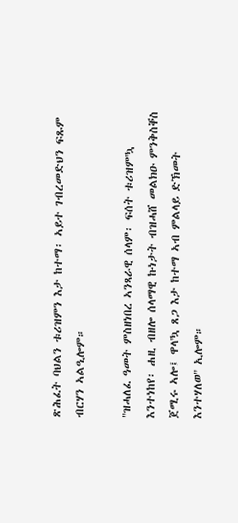ጽሕፈት ባህልን ቱሪዝምን እታ ከተማ፡ ኣይተ ገብረመድህን ፍጹም ብርሃን ኣልዒሎም።

"ዝሓለፈ ዓመት ምስዘነበረ ኣንጻራዊ ሰላም፡ ፍሰት ቱሪዝም'ኳ እንተነከየ፡ ሐዚ ብዘሎ ሰላማዊ ኩነታት ብዝሓሸ መልክዑ ምንቅስቐስ ጀሚሩ ኣሎ፤ ዋላ'ኳ ጸጋ እታ ከተማ ኣብ ምልላይ ድኽመት እንተሃለወ" ኢሎም።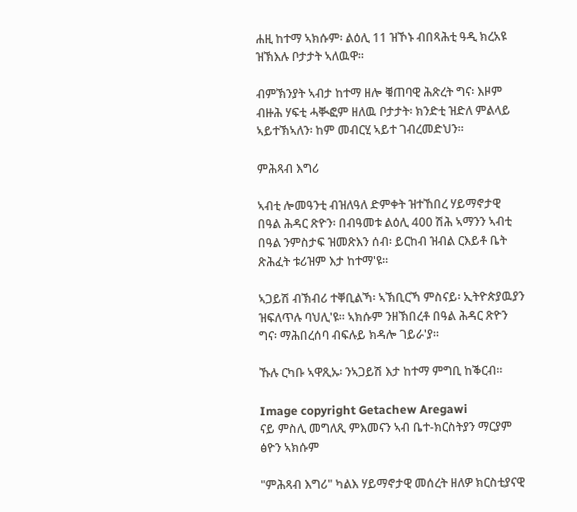ሐዚ ከተማ ኣክሱም፡ ልዕሊ 11 ዝኾኑ ብበጻሕቲ ዓዲ ክረአዩ ዝኽእሉ ቦታታት ኣለዉዋ።

ብምኽንያት ኣብታ ከተማ ዘሎ ቑጠባዊ ሕጽረት ግና፡ እዞም ብዙሕ ሃፍቲ ሓቚፎም ዘለዉ ቦታታት፡ ክንድቲ ዝድለ ምልላይ ኣይተኽኣለን፡ ከም መብርሂ ኣይተ ገብረመድህን።

ምሕጻብ እግሪ

ኣብቲ ሎመዓንቲ ብዝለዓለ ድምቀት ዝተኸበረ ሃይማኖታዊ በዓል ሕዳር ጽዮን፡ በብዓመቱ ልዕሊ 400 ሽሕ ኣማንን ኣብቲ በዓል ንምስታፍ ዝመጽእን ሰብ፡ ይርከብ ዝብል ርእይቶ ቤት ጽሕፈት ቱሪዝም እታ ከተማ'ዩ።

ኣጋይሽ ብኽብሪ ተቐቢልኻ፡ ኣኽቢርኻ ምስናይ፡ ኢትዮጵያዉያን ዝፍለጥሉ ባህሊ'ዩ። ኣክሱም ንዘኽበረቶ በዓል ሕዳር ጽዮን ግና፡ ማሕበረሰባ ብፍሉይ ክዳሎ ገይራ'ያ።

ኹሉ ርካቡ ኣዋጺኡ፡ ንኣጋይሽ እታ ከተማ ምግቢ ከቕርብ።

Image copyright Getachew Aregawi
ናይ ምስሊ መግለጺ ምእመናን ኣብ ቤተ-ክርስትያን ማርያም ፅዮን ኣክሱም

"ምሕጻብ እግሪ" ካልእ ሃይማኖታዊ መሰረት ዘለዎ ክርስቲያናዊ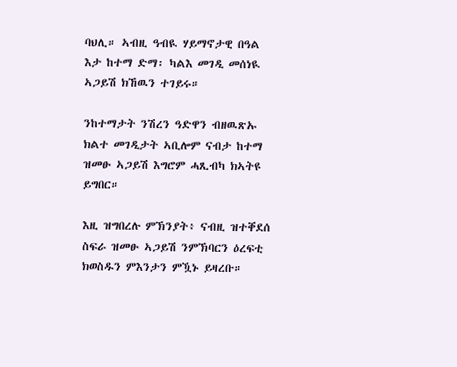ባህሊ። ኣብዚ ዓብዪ ሃይማኖታዊ በዓል እታ ከተማ ድማ፡ ካልእ መገዲ መሰነዪ ኣጋይሽ ክኸዉን ተገይሩ።

ንከተማታት ንሽረን ዓድዋን ብዘዉጽኡ ክልተ መገዲታት ኣቢሎም ናብታ ከተማ ዝመፁ ኣጋይሽ እግሮም ሓጺብካ ክኣትዩ ይግበር።

እዚ ዝግበረሉ ምኽንያት፥ ናብዚ ዝተቐደሰ ስፍራ ዝመፁ ኣጋይሽ ንምኽባርን ዕረፍቲ ክወስዱን ምእንታን ምዃኑ ይዛረቡ።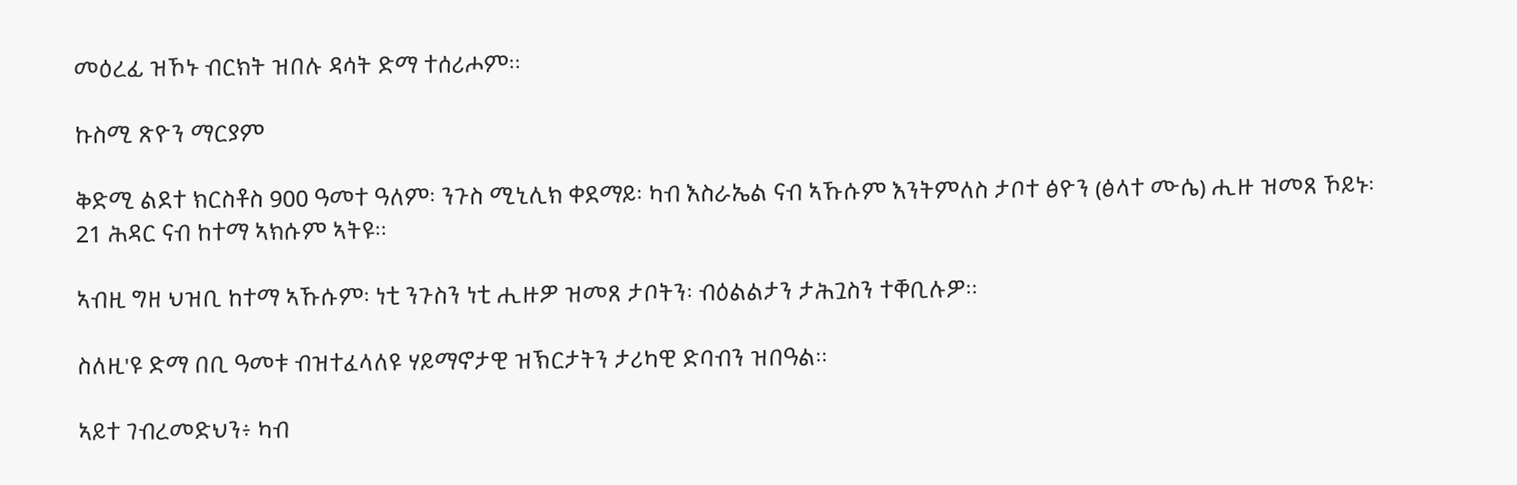መዕረፊ ዝኾኑ ብርክት ዝበሉ ዳሳት ድማ ተሰሪሖም።

ኩስሚ ጽዮን ማርያም

ቅድሚ ልደተ ክርስቶስ 900 ዓመተ ዓለም፡ ንጉስ ሚኒሊክ ቀደማይ፡ ካብ እስራኤል ናብ ኣኹሱም እንትምለስ ታቦተ ፅዮን (ፅላተ ሙሴ) ሒዙ ዝመጸ ኾይኑ፡ 21 ሕዳር ናብ ከተማ ኣክሱም ኣትዩ።

ኣብዚ ግዘ ህዝቢ ከተማ ኣኹሱም፡ ነቲ ንጉስን ነቲ ሒዙዎ ዝመጸ ታቦትን፡ ብዕልልታን ታሕጓስን ተቐቢሉዎ።

ስለዚ'ዩ ድማ በቢ ዓመቱ ብዝተፈላለዩ ሃይማኖታዊ ዝኽርታትን ታሪካዊ ድባብን ዝበዓል።

ኣይተ ገብረመድህን፥ ካብ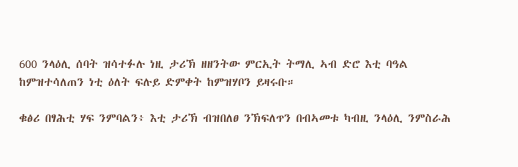600 ንላዕሊ ሰባት ዝሳተፉሉ ነዚ ታሪኽ ዘዘንትው ምርኢት ትማሊ ኣብ ድሮ እቲ ባዓል ከምዝተሳለጠን ነቲ ዕለት ፍሉይ ድምቀት ከምዝሃቦን ይዛሩቡ።

ቁፅሪ በፃሕቲ ሃፍ ንምባልን፥ እቲ ታሪኽ ብዝበለፀ ንኽፍለጥን በብኣመቱ ካብዚ ንላዕሊ ንምስራሕ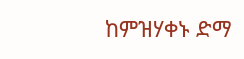ከምዝሃቀኑ ድማ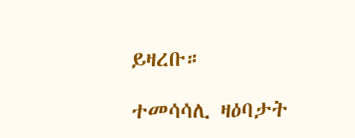ይዛረቡ።

ተመሳሳሊ ዛዕባታት